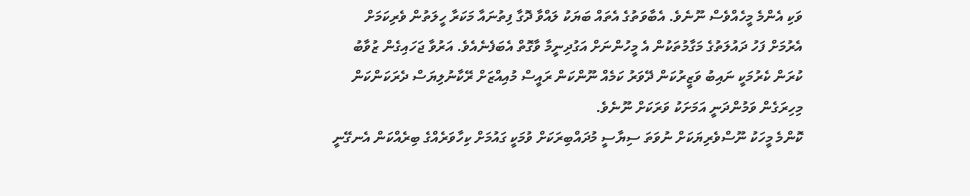ވަކި އެންމެ މީހެއްވެސް ނޫނެވެ. އެބާވަތުގެ އެތައް ބަޔަކު ލައްވާ ދޮގާ ފިތުނައާ މަކަރާ ހީލަތުން ވެރިކަމަށް އެރުމަށް ފަހު ދައުލަތުގެ މަގާމުތަކުން އެ މީހުންނަށް އަގުދިނީމާ ވާގޮތް އެބަފެނެއެވެ. އަރުވާ ޖަހައިގެން ޒުވާބު ކުރަން ކެރުމަކީ ނައިބު ވަޒީރުކަން ދޭވަރު ކަމެއް ނޫންކަން ރައީސް މުއިއްޒަށް ރޭކާނުލިޔަސް ދެރަކަންކަން މިހިރަގެން ވަމުންދަނީ އަމަށަކު ވަރަކަށް ނޫނެވެ.
ކޮންމެ މީހަކު ނޫސްވެރިޔަކަށް ނުވަތަ ސިޔާސީ މުދައްބިރަކަށް ވުމަކީ ގައުމަށް ކިހާވަރެއްގެ ބިރެއްކަން އެނގޭނީ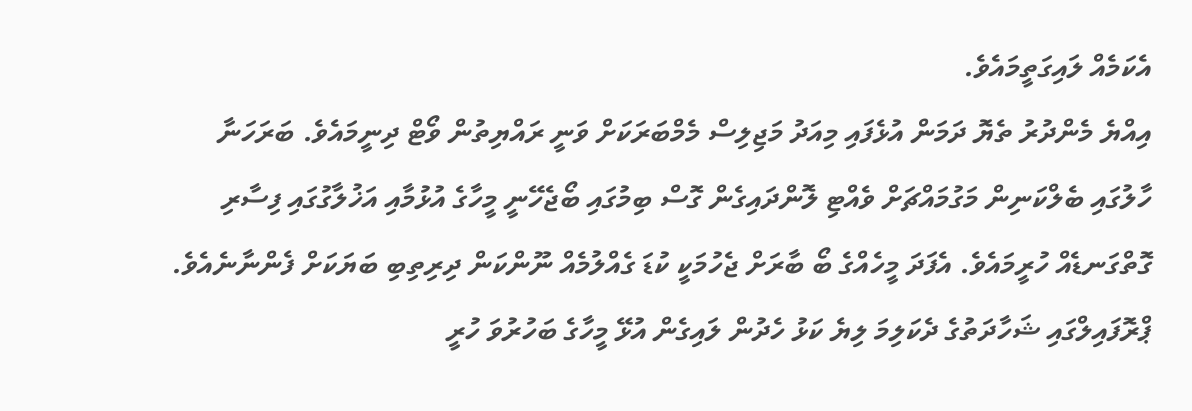އެކަމެއް ލައިގަތީމައެވެ.
އިއްޔެ މެންދުރު ތެޔޮ ދަމަން އުޅެފައި މިއަދު މަޖިލިސް މެމްބަރަކަށް ވަނީ ރައްޔިތުން ވޯޓް ދިނީމައެވެ. ބަރަހަނާ ހާލުގައި ބެލްކަނިން މަގުމައްޗަށް ވެއްޓި ލޮންދައިގެން ގޮސް ބިމުގައި ބޯޖެހޭނީ މީހާގެ އުޅުމާއި އަޚުލާގުގައި ފިސާރި ގޮތްގަނޑެއް ހުރީމައެވެ. އެފަދަ މީހެއްގެ ބޯ ބާރަށް ޖެހުމަކީ ކުޑަ ގެއްލުމެއް ނޫންކަން ދިރިތިބި ބަޔަކަށް ފެންނާނެއެވެ.
ޕްރޮފައިލްގައި ޝަހާދަތުގެ ދެކަލިމަ ލިޔެ ކަޅު ހެދުން ލައިގެން އުޅޭ މީހާގެ ބަހުރުވަ ހުރީ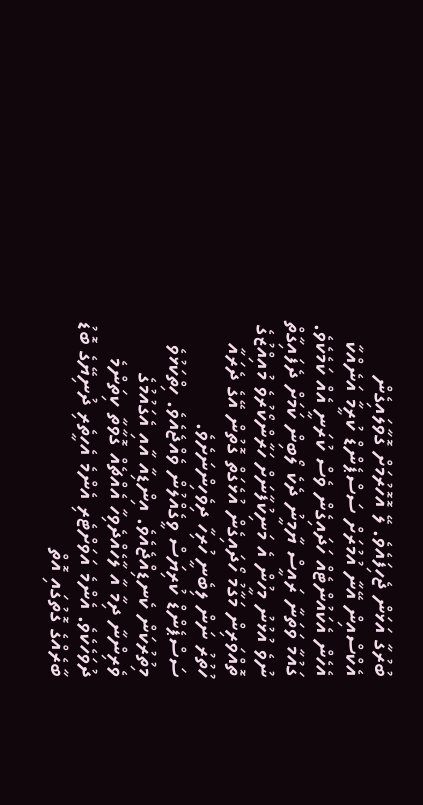ބުރުގާ އަޅަން ޖެހިފައެވެ. ލޭ އޮހޮރުމަށް ގޮވާލައިގެން އެކްސްއިން އޭނާ އުމުރަށް ސަސްޕެންޑް ކުރީމާ އަނެއްކާ އެހެން އެކައުންޓެއް ހަދައިގެން ވެސް ކުރަނީ އެއް ކަމެކެވެ.
ގައުމާ ވަތަނާ ރައީސް ޔާމީނު ދެކެ ލޯބިން ކަމަށް ދެފައިގާތް ނުވެ އުޅުނު މީހުން އެ މަނިކުފާނަށް ހަރާންކޯރުވެ މުއިއްޒުގެ ތޮއްވަރިން މަގާމު ހޯދައިގެން އުޅެގަތް ގޮތުން އޭގެ ދެރައާ ހުތުރު ނަން ލިބެނީ ހުރިހާ ދިވެހިންނަށެވެ.
ސަސްޕެންޑް ކުރިޔަސް ވީގެއްލުން ވެއްޖެއެވެ. ހިތްކަޅުވެ މިތުރުކަން ކެނޑިއްޖެއެވެ. އިންޑިއާ އާއި އެގައުމުގެ ވެރިންނާ ދިމާ އާ ލާހެއްދެވިހާ އެއްޗެއް ގޮވާތާ ކިތަންމެ ދުވަހެކެވެ. އެންމެ އަވަށްޓެރި އެންމެ އެހީތެރި ދުނިޔޭގެ ބޮޑު ބާރެއްގެ ގޮތުގައި އޮތް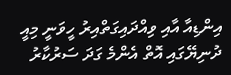އިންޑިއާ އާއި ވިއްދައިގަތްއިރު ހީވަނީ މިއީ ދުނިޔޭގައި އޮތް އެންމެ ގަދަ ސަރުކާރު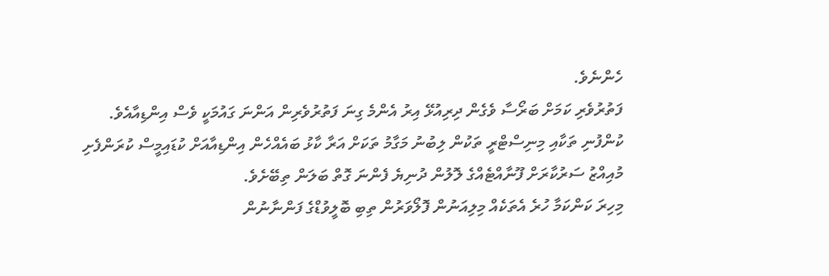ހެންނެވެ.
ފަތުރުވެރި ކަމަށް ބަރޯސާ ވެގެން ދިރިއުޅޭ އިރު އެންމެ ގިނަ ފަތުރުވެރިން އަންނަ ގައުމަކީ ވެސް އިންޑިއާއެވެ.
ކުންފުނި ތަކާއި މިނިސްޓްރީ ތަކުން ލިބުނު މަގާމު ތަކަށް އަރާ ކާޅު ބައެއްހެން އިންޑިއާއަށް ކުޑައިމީސް ކުރަންފެށި މުއިއްޒު ސަރުކާރަށް ފޫނާއްޓެއްގެ ލޮލުން ދުނިޔެ ފެންނަ ގޮތް ބަލަން ތިބޭށެވެ.
މިހިރަ ކަންކަމާ ހުރެ އެތަކެއް މިލިއަނުން ފޮލޯވަރުން ތިބި ބޮލީވުޑްގެ ފަންނާނުން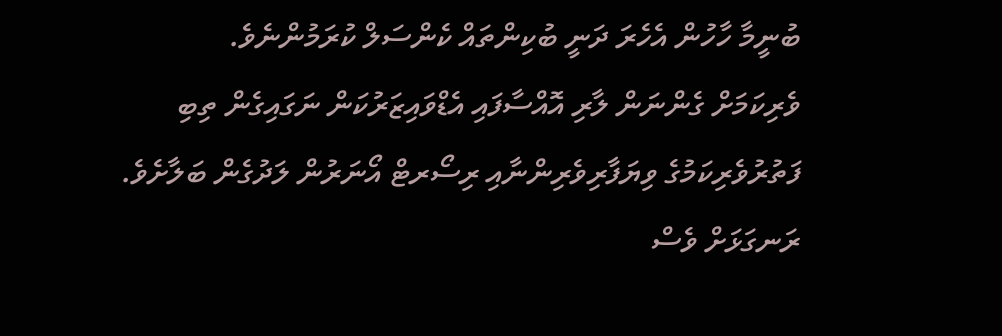ބުނީމާ ހާހުން އެހެރަ ދަނީ ބުކިންތައް ކެންސަލް ކުރަމުންނެވެ.
ވެރިކަމަށް ގެންނަން ލާރި އޮއްސާފައި އެޑްވައިޒަރުކަން ނަގައިގެން ތިބި ފަތުރުވެރިކަމުގެ ވިޔަފާރިވެރިންނާއި ރިސޯރޓް އޯނަރުން ލަދުގެން ބަލާށެވެ. ރަނގަޅަށް ވެސް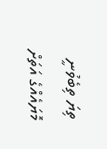ތިޔަ ތިބެވުނީ މޮޔައެއްގެ އަތަށް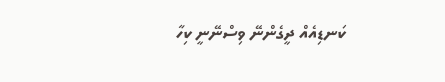ކަނޑިއެއް ދީގެންނޭ ވިސްނޭނީ ކިހާ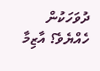ދުވަހަކުން ހެއްޔެވެ؟ އާޒިމާ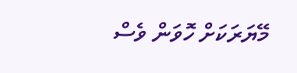މޭޔަރަކަށް ހޮވަން ވެސް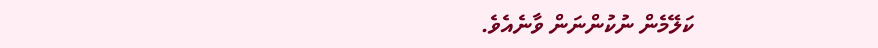ކަލޭމެން ނުކުންނަން ވާނެއެވެ.